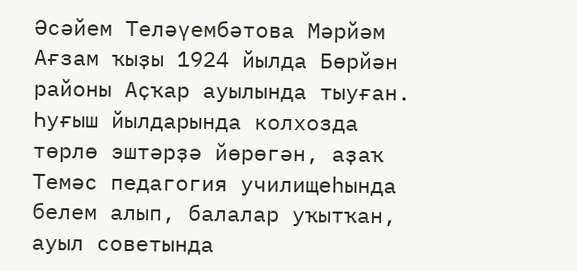Әсәйем Теләүембәтова Мәрйәм Ағзам ҡыҙы 1924 йылда Бөрйән районы Аҫҡар ауылында тыуған. Һуғыш йылдарында колхозда төрлө эштәрҙә йөрөгән, аҙаҡ Темәс педагогия училищеһында белем алып, балалар уҡытҡан, ауыл советында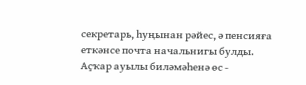секретарь, һуңынан рәйес, ә пенсияға еткәнсе почта начальнигы булды.
Аҫҡар ауылы биләмәһенә өс -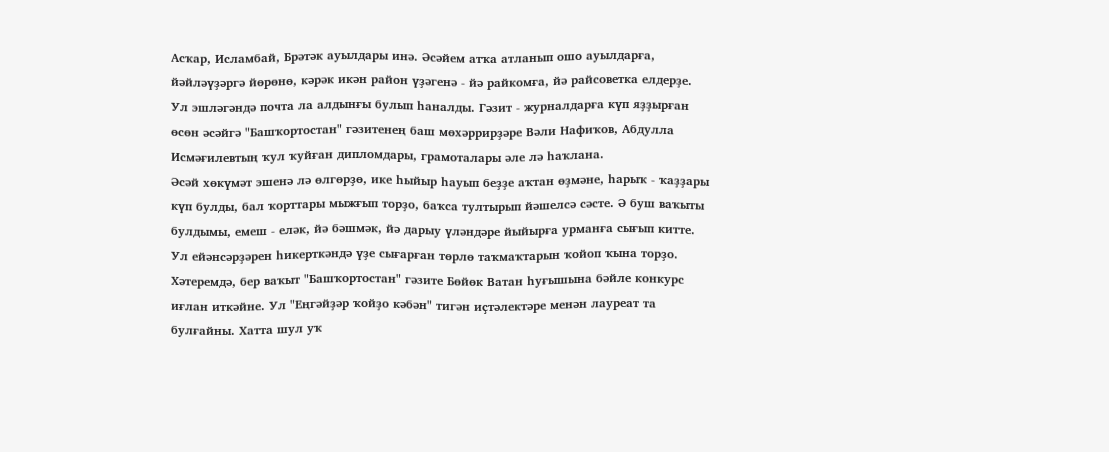Асҡар, Исламбай, Брәтәк ауылдары инә. Әсәйем атҡа атланып ошо ауылдарға, йәйләүҙәргә йөрөнө, кәрәк икән район үҙәгенә - йә райкомға, йә райсоветка елдерҙе.
Ул эшләгәндә почта ла алдынғы булып һаналды. Гәзит - журналдарға күп яҙҙырған өсөн әсәйгә "Башҡортостан" гәзитенең баш мөхәррирҙәре Вәли Нафиҡов, Абдулла Исмәғилевтың ҡул ҡуйған дипломдары, грамоталары әле лә һаҡлана.
Әсәй хөкүмәт эшенә лә өлгөрҙө, ике һыйыр һауып беҙҙе аҡтан өҙмәне, һарыҡ - ҡаҙҙары күп булды, бал ҡорттары мыжғып торҙо, баҡса тултырып йәшелсә сәсте. Ә буш ваҡыты булдымы, емеш - еләк, йә бәшмәк, йә дарыу үләндәре йыйырға урманға сығып китте.
Ул ейәнсәрҙәрен һикерткәндә үҙе сығарған төрлө таҡмаҡтарын ҡойоп ҡына торҙо. Хәтеремдә, бер ваҡыт "Башҡортостан" гәзите Бөйөк Ватан һуғышына бәйле конкурс иғлан иткәйне. Ул "Еңгәйҙәр ҡойҙо кәбән" тигән иҫтәлектәре менән лауреат та булғайны. Хатта шул уҡ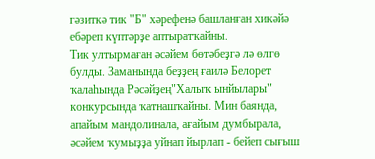гәзиткә тик "Б" хәрефенә башланған хикәйә ебәреп күптәрҙе аптыратҡайны.
Тик ултырмаған әсәйем бөтәбеҙгә лә өлгө булды. Заманында беҙҙең ғаилә Белорет ҡалаһында Рәсәйҙең"Халыҡ ынйылары" конкурсында ҡатнашҡайны. Мин баянда, апайым мандолинала, ағайым думбырала, әсәйем ҡумыҙҙа уйнап йырлап - бейеп сығыш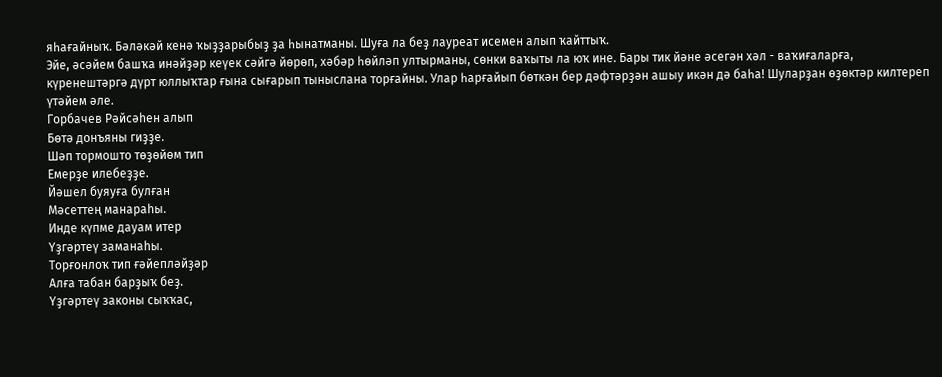яһағайныҡ. Бәләкәй кенә ҡыҙҙарыбыҙ ҙа һынатманы. Шуға ла беҙ лауреат исемен алып ҡайттыҡ.
Эйе, әсәйем башҡа инәйҙәр кеүек сәйгә йөрөп, хәбәр һөйләп ултырманы, сөнки ваҡыты ла юҡ ине. Бары тик йәне әсегән хәл - ваҡиғаларға, күренештәргә дүрт юллыҡтар ғына сығарып тыныслана торғайны. Улар һарғайып бөткән бер дәфтәрҙән ашыу икән дә баһа! Шуларҙан өҙөктәр килтереп үтәйем әле.
Горбачев Рәйсәhен алып
Бөтә донъяны гиҙҙе.
Шәп тормошто төҙөйөм тип
Емерҙе илебеҙҙе.
Йәшел буяуға булған
Мәсеттең манараhы.
Инде күпме дауам итер
Үҙгәртеү заманаhы.
Торғонлоҡ тип ғәйепләйҙәр
Алға табан барҙыҡ беҙ.
Үҙгәртеү законы сыҡҡас,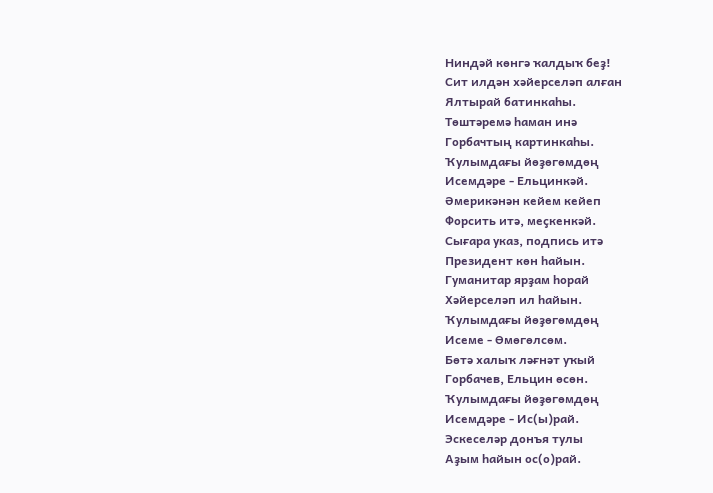Ниндәй көнгә ҡалдыҡ беҙ!
Сит илдән хәйерселәп алған
Ялтырай батинкаhы.
Төштәремә һаман инә
Горбачтың картинкаhы.
Ҡулымдағы йөҙөгөмдөң
Исемдәре - Ельцинкәй.
Әмерикәнән кейем кейеп
Форсить итә, меҫкенкәй.
Сығара указ, подпись итә
Президент көн һайын.
Гуманитар ярҙам һорай
Хәйерселәп ил һайын.
Ҡулымдағы йөҙөгөмдөң
Исеме - Өмөгөлсөм.
Бөтә халыҡ ләғнәт уҡый
Горбачев, Ельцин өсөн.
Ҡулымдағы йөҙөгөмдөң
Исемдәре - Ис(ы)рай.
Эскеселәр донъя тулы
Аҙым һайын ос(о)рай.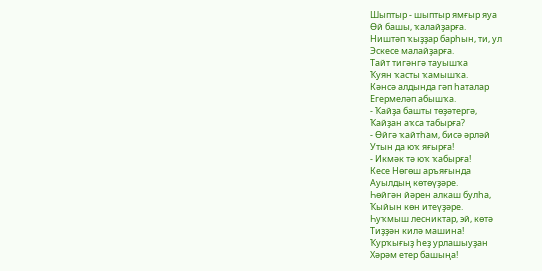Шыптыр - шыптыр ямғыр яуа
Өй башы, ҡалайҙарға.
Ништәп ҡыҙҙар барhын, ти, ул
Эскесе малайҙарға.
Тайт тигәнгә тауышҡа
Ҡуян ҡасты ҡамышҡа.
Кәнсә алдында гәп һаталар
Егермеләп абышҡа.
- Ҡайҙа башты төҙәтергә,
Ҡайҙан аҡса табырға?
- Өйгә ҡайтhам, бисә әрләй
Утын да юҡ яғырға!
- Икмәк тә юҡ ҡабырға!
Кесе Нөгөш аръяғында
Ауылдың көтөүҙәре.
Һөйгән йәрен алкаш булhа,
Ҡыйын көн итеүҙәре.
Һуҡмыш лесниктар, эй, көтә
Тиҙҙән килә машина!
Ҡурҡығыҙ һеҙ урлашыуҙан
Хәрәм етер башыңа!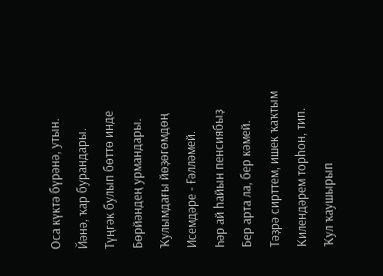Оса күктә бүрәнә, утын.
Йәнә, ҡар бурандары.
Түңгәк булып бөттө инде
Бөрйәндең урмандары.
Ҡулымдағы йөҙөгөмдөң
Исемдәре - Ғәлләмей.
Һәр ай һайын пенсиябыҙ
Бер арта ла, бер кәмей.
Тәҙрә сирттем, ишек ҡаҡтым
Килендәрем торhон, тип.
Ҡул ҡаушырып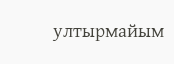ултырмайым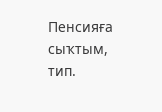Пенсияға сыҡтым, тип.